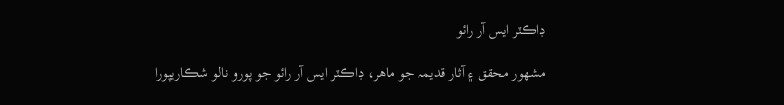ڊاڪٽر ايس آر رائو

مشھور محقق ۽ آثار قديمہ جو ماھر، ڊاڪٽر ايس آر رائو جو پورو نالو شڪاريپورا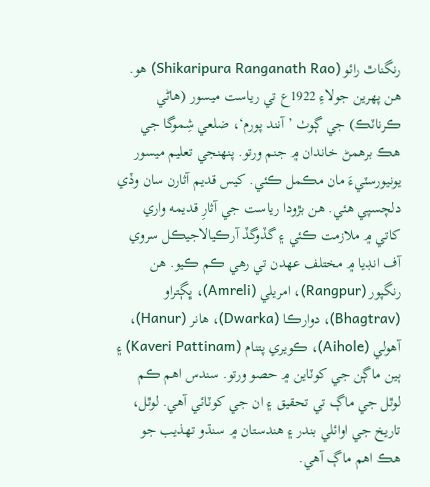رنگناٿ رائو (Shikaripura Ranganath Rao) ھو. ھن پھرين جولاءِ 1922ع تي رياست ميسور (هاڻي ڪرناٽڪ) جي ڳوٺ ’آنند پورم‘، ضلعي شِموگا جي ھڪ برهمڻ خاندان ۾ جنم ورتو. پنھنجي تعليم ميسور يونيورسٽيءَ مان مڪمل ڪئي. کيس قديم آثارن سان وڏي دلچسپي ھئي. ھن بڙودا رياست جي آثارِ قديمه واري کاتي ۾ ملازمت ڪئي ۽ گڏوگڏ آرڪيالاجيڪل سروي آف انڊيا ۾ مختلف عھدن تي رهي ڪم ڪيو. ھن رنگپور (Rangpur)، امريلي (Amreli)، ڀڳتراو (Bhagtrav)، دوارڪا (Dwarka)، ھانر (Hanur)، آھولي (Aihole)، ڪويري پتنام (Kaveri Pattinam) ۽ ٻين ماڳن جي کوٽاين ۾ حصو ورتو. سندس اھم ڪم لوٿل جي ماڳ تي تحقيق ۽ ان جي کوٽائي آھي. لوٿل، تاريخ جي اوائلي بندر ۽ ھندستان ۾ سنڌو تهذيب جو ھڪ اھم ماڳ آھي.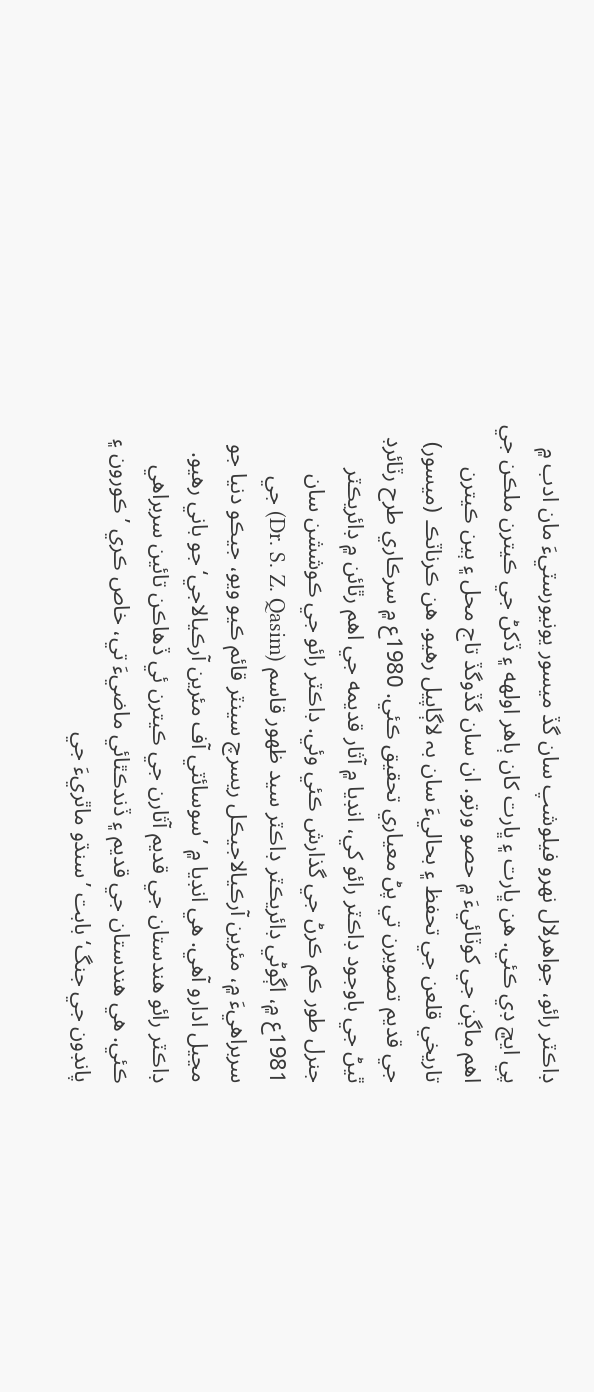ڊاڪٽر رائو، جواھرلال نهرو فيلوشپ سان گڏ ميسور يونيورسٽيءَ مان ادب ۾ پي ايڇ ڊي ڪئي. ھن ڀارت ۽ ڀارت کان ٻاھر اولهه ۽ ڏکڻ جي ڪيترن ملڪن جي اھم ماڳن جي کوٽائيءَ ۾ حصو ورتو. ان سان گڏوگڏ تاج محل ۽ ٻين ڪيترن تاريخي قلعن جي تحفظ ۽ بحاليءَ سان بہ لاڳاپيل رهيو. ھن ڪرناٽڪ (ميسور) جي قديم تصويرن تي پڻ معياري تحقيق ڪئي. 1980ع ۾ سرڪاري طرح رٽائرڊ ٿيڻ جي باوجود ڊاڪٽر رائو کي، انڊيا ۾ آثار قديمه جي اھم رٿائن ۾ ڊائريڪٽر جنرل طور ڪم ڪرڻ جي گذارش ڪئي وئي. ڊاڪٽر رائو جي ڪوششن سان 1981ع ۾، اڳوڻي ڊائريڪٽر ڊاڪٽر سيد ظھور قاسم (Dr. S. Z. Qasim) جي سربراھيءَ ۾، مئرين آرڪيالاجيڪل ريسرچ سينٽر قائم ڪيو ويو، جيڪو دنيا جو مڃيل ادارو آھي. ھي انڊيا ۾ ’سوسائٽي آف مئرين آرڪيالاجي‘ جو باني رهيو. ڊاڪٽر رائو ھندستان جي قديم آثارن جي ڪيترن ئي ڏهاڪن تائين سربراھي ڪئي. ھي ھندستان جي قديم ۽ ڏندڪٿائي ماضيءَ تي، خاص ڪري ’ڪورون ۽ پانڊون جي جنگ‘ بابت ’سنڌو ماٿريءَ جي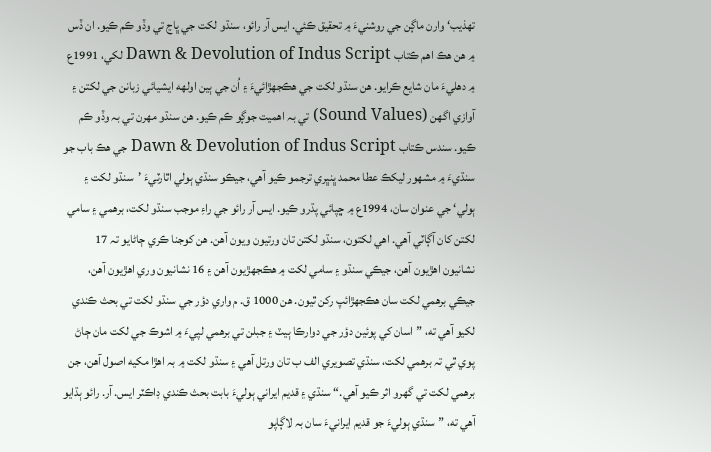تهذيب‘ وارن ماڳن جي روشنيءَ ۾ تحقيق ڪئي. ايس آر رائو، سنڌو لکت جي ڀاڃ تي وڏو ڪم ڪيو. ان ڏس ۾ ھن ھڪ اھم ڪتاب Dawn & Devolution of Indus Script لکي، 1991ع ۾ دھليءَ مان شايع ڪرايو. ھن سنڌو لکت جي ھڪجهڙائيءَ ۽ اُن جي ٻين اولهه ايشيائي زبانن جي لکتن ۽ آوازي اگهن (Sound Values) تي بہ اھميت جوڳو ڪم ڪيو. ھن سنڌو مهرن تي بہ وڏو ڪم ڪيو. سندس ڪتاب Dawn & Devolution of Indus Script جي ھڪ باب جو سنڌيءَ ۾ مشھور ليکڪ عطا محمد ڀنڀري ترجمو ڪيو آھي، جيڪو سنڌي ٻولي اٿارٽيءَ ’سنڌو لکت ۽ ٻولي‘ جي عنوان سان، 1994ع ۾ ڇپائي پڌرو ڪيو. ايس آر رائو جي راءِ موجب سنڌو لکت، برهمي ۽ سامي لکتن کان آڳاٽي آھي. اھي لکتون، سنڌو لکتن تان ورتيون ويون آھن. ھن کوجنا ڪري ڄاڻايو تہ 17 نشانيون اھڙيون آھن، جيڪي سنڌو ۽ سامي لکت ۾ ھڪجهڙيون آھن ۽ 16 نشانيون وري اھڙيون آھن، جيڪي برهمي لکت سان ھڪجهڙائپ رکن ٿيون. ھن 1000 ق. م واري دؤر جي سنڌو لکت تي بحث ڪندي لکيو آھي ته، ”اسان کي پوئين دؤر جي دوارڪا ٻيٽ ۽ جبلن تي برهمي لپيءَ ۾ اشوڪ جي لکت مان ڄاڻ پوي ٿي تہ برهمي لکت، سنڌي تصويري الف ب تان ورتل آھي ۽ سنڌو لکت ۾ بہ اھڙا مکيه اصول آھن، جن برهمي لکت تي گهرو اثر ڪيو آھي.“ سنڌي ۽ قديم ايراني ٻوليءَ بابت بحث ڪندي ڊاڪٽر ايس. آر. رائو ٻڌايو آھي ته، ”سنڌي ٻوليءَ جو قديم ايرانيءَ سان بہ لاڳاپو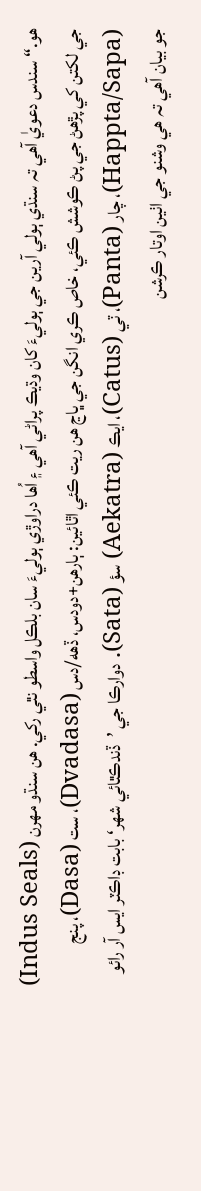ھو.“ سندس دعويٰ آھي تہ سنڌي ٻولي آرين جي ٻوليءَ کان وڌيڪ پراڻي آھي ۽ اُھا دراوڙي ٻوليءَ سان بلڪل واسطو نٿي رکي. ھن سنڌو مهرن (Indus Seals) جي لکتن کي پڙهڻ جي پڻ ڪوشش ڪئي، خاص ڪري انگن جي ڀاڃ ھن ريت ڪئي اٿائين: ٻارهن+دودس، ڏهه/دس (Dvadasa)، ست (Dasa)، پنج (Happta/Sapa)، چار (Panta)، ٽي (Catus)، ايڪ (Aekatra) سؤ (Sata). دوارڪا جي ’ڏندڪٿائي شھر‘ بابت ڊاڪٽر ايس آر رائو جو بيان آھي تہ ھي وشنو جي اٺين اوتار ڪرشن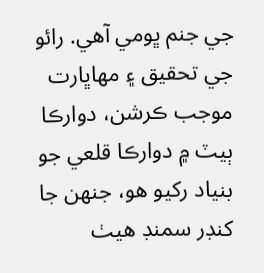جي جنم ڀومي آھي. رائو جي تحقيق ۽ مهاڀارت موجب ڪرشن، دوارڪا ٻيٽ ۾ دوارڪا قلعي جو بنياد رکيو ھو، جنهن جا کنڊر سمنڊ ھيٺ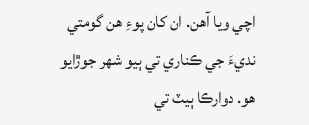اچي ويا آھن. ان کان پوءِ ھن گومتي نديءَ جي ڪناري تي ٻيو شھر جوڙايو ھو. دوارڪا ٻيٽ تي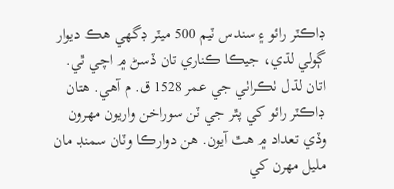ڊاڪٽر رائو ۽ سندس ٽيم 500 ميٽر ڊگهي ھڪ ديوار ڳولي لڌي، جيڪا ڪناري تان ڏسڻ ۾ اچي ٿي. اتان لڌل ٺڪراٺي جي عمر 1528 ق. م آھي. ھتان ڊاڪٽر رائو کي پٿر جي ٽن سوراخن واريون مهرون وڏي تعداد ۾ ھٿ آيون. ھن دوارڪا وٽان سمنڊ مان مليل مهرن کي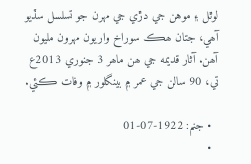لوٿل ۽ موهن جي دڙي جي مهرن جو تسلسل سڏيو آھي، جتان ھڪ سوراخ واريون مهرون مليون آھن. آثار قديمه جي ھن ماھر 3 جنوري 2013ع تي، 90 سالن جي عمر ۾ بينگلور ۾ وفات ڪئي.

  • جنم: 1922-07-01
  •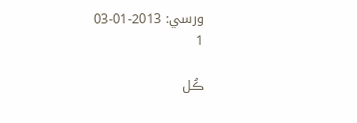ورسي: 2013-01-03
1

ڪُل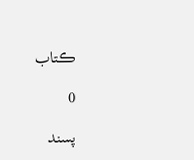ڪتاب

0

پسند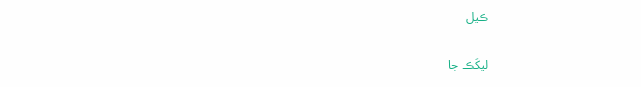ڪيل

ليکَڪ جا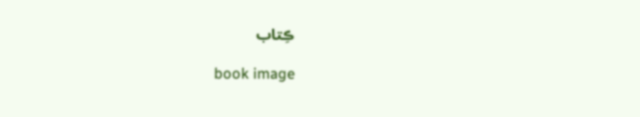ڪِتاب

book image